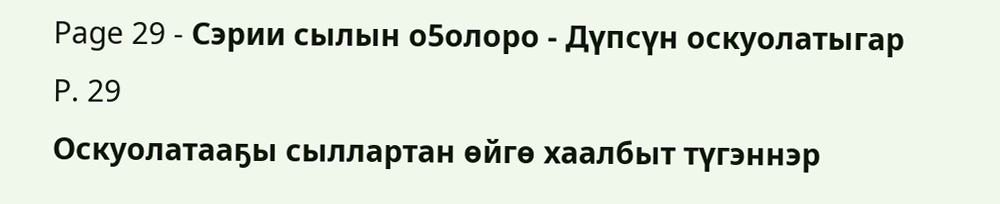Page 29 - Сэрии сылын о5олоро - Дүпсүн оскуолатыгар
P. 29
Оскуолатааҕы сыллартан өйгө хаалбыт түгэннэр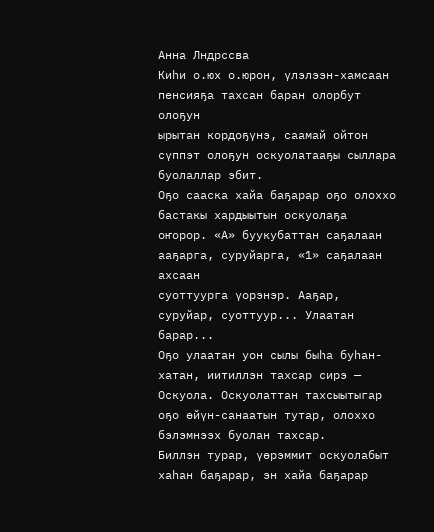Анна Лндрссва
Киһи о.юх о.юрон, үлэлээн-хамсаан пенсияҕа тахсан баран олорбут олоҕун
ырытан кордоҕүнэ, саамай ойтон сүппэт олоҕун оскуолатааҕы сыллара
буолаллар эбит.
Оҕо сааска хайа баҕарар оҕо олоххо бастакы хардыытын оскуолаҕа
оҥорор. «А» буукубаттан саҕалаан ааҕарга, суруйарга, «1» саҕалаан ахсаан
суоттуурга үорэнэр. Ааҕар, суруйар, суоттуур... Улаатан барар...
Оҕо улаатан уон сылы быһа буһан-хатан, иитиллэн тахсар сирэ —
Оскуола. Оскуолаттан тахсыытыгар оҕо өйүн-санаатын тутар, олоххо
бэлэмнээх буолан тахсар.
Биллэн турар, үөрэммит оскуолабыт хаһан баҕарар, эн хайа баҕарар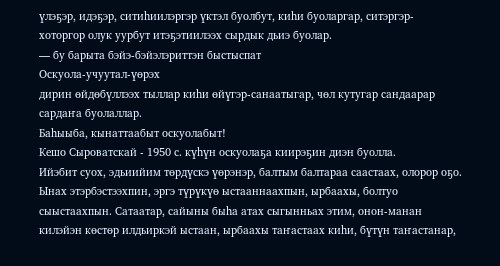үлэҕэр, идэҕэр, ситиһиилэргэр үктэл буолбут, киһи буоларгар, ситэргэр-
хоторгор олук уурбут итэҕэтиилээх сырдык дьиэ буолар.
— бу барыта бэйэ-бэйэлэриттэн быстыспат
Оскуола-учуутал-үөрэх
дирин өйдөбүллээх тыллар киһи өйүгэр-санаатыгар, чөл кутугар сандаарар
сардаҥа буолаллар.
Баһыыба, кынаттаабыт оскуолабыт!
Кешо Сыроватскай - 1950 с. күһүн оскуолаҕа киирэҕин диэн буолла.
Ийэбит суох, эдьиийим төрдүскэ үөрэнэр, балтым балтараа саастаах, олорор оҕо.
Ынах этэрбэстээхпин, эргэ түрүкүө ыстааннаахпын, ырбаахы, болтуо
сыыстаахпын. Сатаатар, сайыны быһа атах сыгынньах этим, онон-манан
килэйэн көстөр илдьиркэй ыстаан, ырбаахы таҥастаах киһи, бүтүн таҥастанар,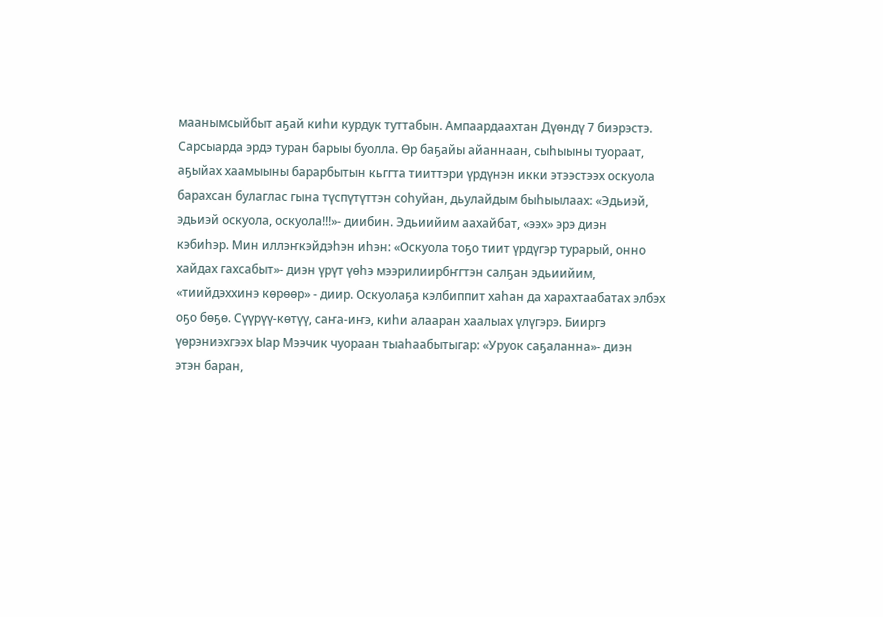маанымсыйбыт аҕай киһи курдук туттабын. Ампаардаахтан Дүөндү 7 биэрэстэ.
Сарсыарда эрдэ туран барыы буолла. Өр баҕайы айаннаан, сыһыыны туораат,
аҕыйах хаамыыны барарбытын кьггта тииттэри үрдүнэн икки этээстээх оскуола
барахсан булаглас гына түспүтүттэн соһуйан, дьулайдым быһыылаах: «Эдьиэй,
эдьиэй оскуола, оскуола!!!»- диибин. Эдьиийим аахайбат, «ээх» эрэ диэн
кэбиһэр. Мин иллэҥкэйдэһэн иһэн: «Оскуола тоҕо тиит үрдүгэр турарый, онно
хайдах гахсабыт»- диэн үрүт үөһэ мээрилиирбҥгтэн салҕан эдьиийим,
«тиийдэххинэ көрөөр» - диир. Оскуолаҕа кэлбиппит хаһан да харахтаабатах элбэх
оҕо бөҕө. Сүүрүү-көтүү, саҥа-иҥэ, киһи алааран хаалыах үлүгэрэ. Бииргэ
үөрэниэхгээх Ыар Мээчик чуораан тыаһаабытыгар: «Уруок саҕаланна»- диэн
этэн баран,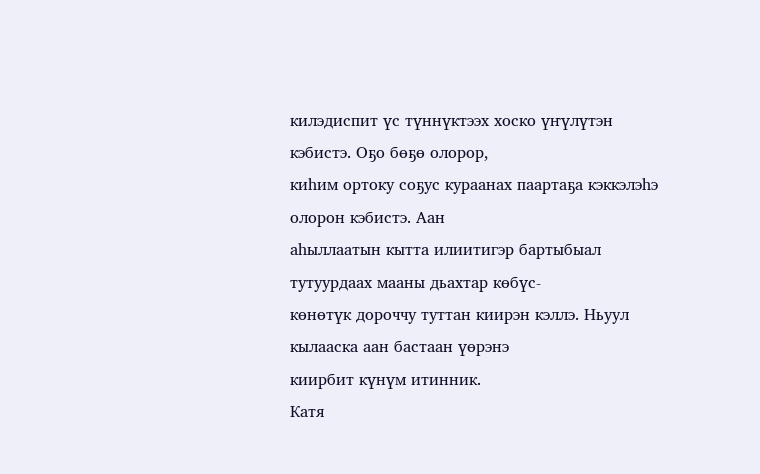килэдиспит үс түннүктээх хоско үҥүлүтэн кэбистэ. Оҕо бөҕө олорор,
киһим ортоку соҕус кураанах паартаҕа кэккэлэһэ олорон кэбистэ. Аан
аһыллаатын кытта илиитигэр бартыбыал тутуурдаах мааны дьахтар көбүс-
көнөтүк дороччу туттан киирэн кэллэ. Ньуул кылааска аан бастаан үөрэнэ
киирбит күнүм итинник.
Катя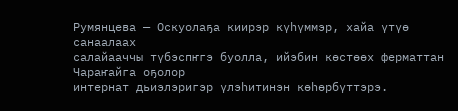Румянцева — Оскуолаҕа киирэр күһүммэр, хайа үтүө санаалаах
салайааччы түбэспҥгэ буолла, ийэбин көстөөх ферматтан Чараҥайга оҕолор
интернат дьиэлэригэр үлэһитинэн көһөрбүттэрэ.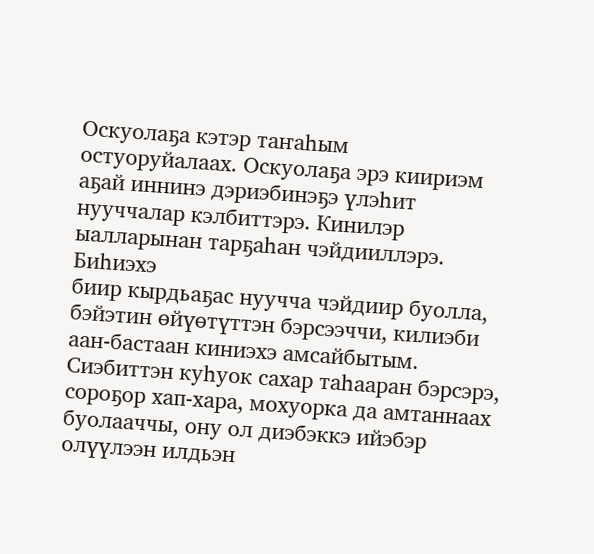Оскуолаҕа кэтэр таҥаһым
остуоруйалаах. Оскуолаҕа эрэ киириэм аҕай иннинэ дэриэбинэҕэ үлэһит
нууччалар кэлбиттэрэ. Кинилэр ыалларынан тарҕаһан чэйдииллэрэ. Биһиэхэ
биир кырдьаҕас нуучча чэйдиир буолла, бэйэтин өйүөтүттэн бэрсээччи, килиэби
аан-бастаан киниэхэ амсайбытым. Сиэбиттэн куһуок сахар таһааран бэрсэрэ,
сороҕор хап-хара, мохуорка да амтаннаах буолааччы, ону ол диэбэккэ ийэбэр
олүүлээн илдьэн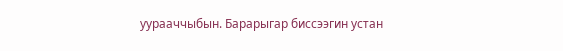уурааччыбын. Барарыгар биссээгин устан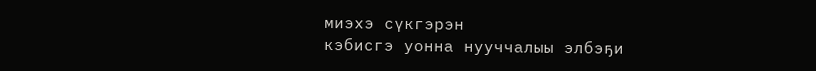миэхэ сүкгэрэн
кэбисгэ уонна нууччалыы элбэҕи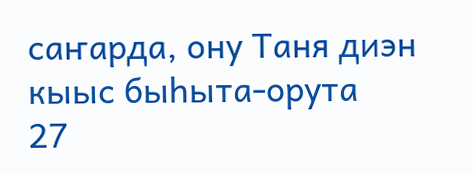саҥарда, ону Таня диэн кыыс быһыта-орута
27